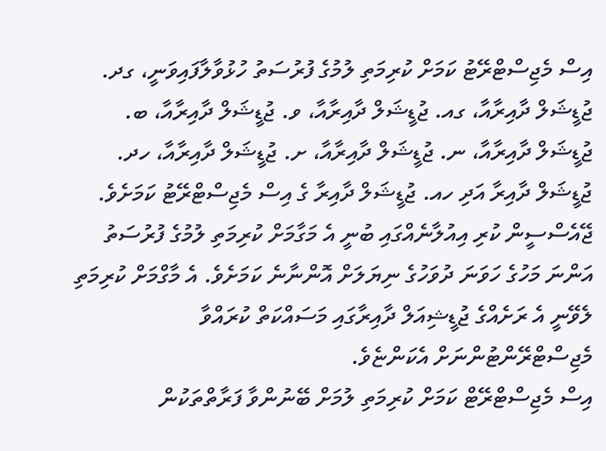އިސް މެޖިސްޓްރޭޓު ކަމަށް ކުރިމަތި ލުމުގެ ފުރުސަތު ހުޅުވާލާފައިވަނީ، ގދ. ޖުޑީޝަލް ދާއިރާއާ، ގއ. ޖުޑީޝަލް ދާއިރާއާ، ވ. ޖުޑީޝަލް ދާއިރާއާ، ބ. ޖުޑީޝަލް ދާއިރާއާ، ނ. ޖުޑީޝަލް ދާއިރާއާ، ށ. ޖުޑީޝަލް ދާއިރާއާ، ހދ. ޖުޑީޝަލް ދާއިރާ އަދި ހއ. ޖުޑީޝަލް ދާއިރާ ގެ އިސް މެޖިސްޓްރޭޓު ކަމަށެވެ.
ޖޭއެސްސީން ކުރި އިއުލާނެއްގައި ބުނީ އެ މަގާމަށް ކުރިމަތި ލުމުގެ ފުރުސަތު އަންނަ މަހުގެ ހަވަނަ ދުވަހުގެ ނިޔަލަށް އޮންނާނެ ކަމަށެވެ. އެ މާގްމަށް ކުރިމަތި ލެވޭނީ އެ ރަށެއްގެ ޖުޑީޝިއަލް ދާއިރާގައި މަސައްކަތް ކުރައްވާ މެޖިސްޓްރޭންޓުންނަށް އެކަންޏެވެ.
އިސް މެޖިސްޓްރޭޓް ކަމަށް ކުރިމަތި ލުމަށް ބޭނުންވާ ފަރާތްތަކުން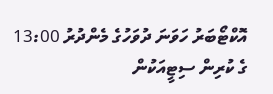އޮކްޓޯބަރު ހަވަނަ ދުވަހުގެ މެންދުރު 13:00 ގެ ކުރިން ސިޓީއަކުން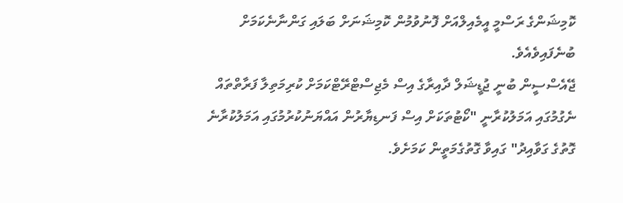ކޮމިޝަންގެ ރަސްމީ އީމެއިލްއަށް ފޮނުވުމުން ކޮމިޝަނަށް ބަލައި ގަންނާނެކަމަށް ބުނެފައިވެއެވެ.
ޖޭއެސްސީން ބުނީ ޖުޑީޝަލް ދާއިރާގެ އިސް މެޖިސްޓްރޭޓްކަމަށް ކުރިމަތިލާ ފަރާތްތައް ނެގުމުގައި އަމަލުކުރާނީ "ކޯޓުތަކަށް އިސް ފަނޑިޔާރުން އައްޔަނުކުރުމުގައި އަމަލުކުރާނެ ގޮތުގެ ގަވާއިދު" ގައިވާ ގޮތުގެމަތީން ކަމަށެވެ.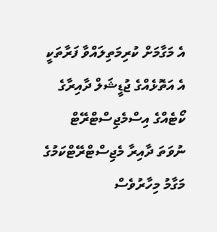އެ މަގާމަށް ކުރިމަތިލައްވާ ފަރާތަކީ އެ އަތޮޅެއްގެ ޖުޑީޝަލް ދާއިރާގެ ކޯޓެއްގެ އިސްމެޖިސްޓްރޭޓް ނުވަތަ ދާއިރާ މެޖިސްޓްރޭޓްކަމުގެ މަގާމު މިހާރުވެސް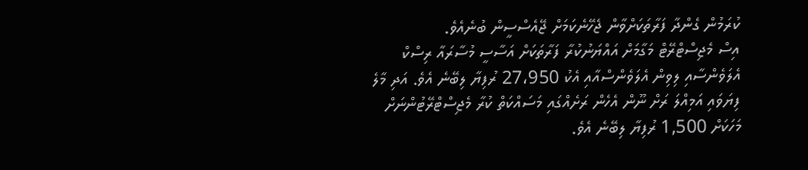ކުރަމުން ގެންދާ ފަރާތަކަށްވާން ޖެހޭނެކަމަށް ޖޭއެސްސީން ބުނެއެވެ.
އިސް މެޖިސްޓްރޭޓް މަގާމަށް އައްޔަނުކުރާ ފަރާތަކަށް އަސާސީ މުސާރައާ ރިސްކް އެލަވެންސާއި ލިވިން އެލަވެންސްއާއި އެކު 27،950 ރުފިޔާ ލިބޭނެ އެވެ. އަދި މާލެ ފިޔަވައި އަމިއްލަ ރަށް ނޫން އެހެން ރަށެއްގައި މަސައްކަތް ކުރާ މެޖިސްޓްރޭޓުންނަށް މަހަކަށް 1,500 ރުފިޔާ ލިބޭނެ އެވެ.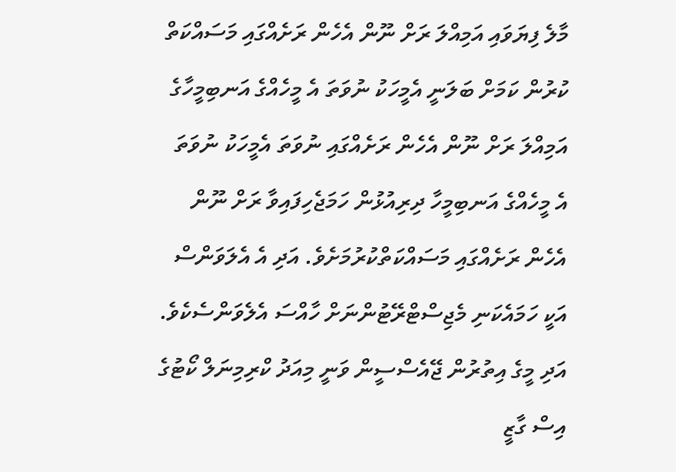މާލެ ފިޔަވައި އަމިއްލަ ރަށް ނޫން އެހެން ރަށެއްގައި މަސައްކަތް ކުރުން ކަމަށް ބަލަނީ އެމީހަކު ނުވަތަ އެ މީހެއްގެ އަނބިމީހާގެ އަމިއްލަ ރަށް ނޫން އެހެން ރަށެއްގައި ނުވަތަ އެމީހަކު ނުވަތަ އެ މީހެއްގެ އަނބިމީހާ ދިރިއުޅުން ހަމަޖެހިފައިވާ ރަށް ނޫން އެހެން ރަށެއްގައި މަސައްކަތްކުރުމަށެވެ. އަދި އެ އެލަވަންސް އަކީ ހަމައެކަނި މެޖިސްޓްރޭޓުންނަށް ހާއްސަ އެލެވަންސެކެވެ.
އަދި މީގެ އިތުރުން ޖޭއެސްސީން ވަނީ މިއަދު ކްރިމިނަލް ކޯޓުގެ އިސް ގާޒީ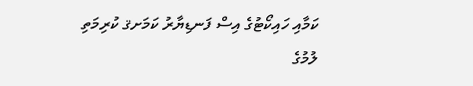ކަމާއި ހައިކޯޓުގެ އިސް ފަނޑިޔާރު ކަމަށޤ ކުރިމަތި ލުމުގެ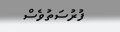ފުރުސަތުވެސް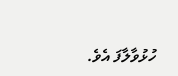ހުޅުވާލާފަ އެވެ.